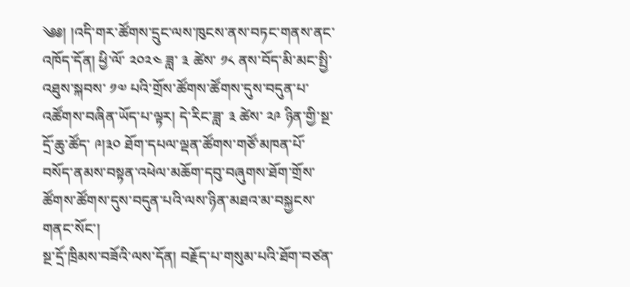༄༅། །འདི་གར་ཚོགས་དྲུང་ལས་ཁུངས་ནས་བཏང་གནས་ནང་འཁོད་དོན། ཕྱི་ལོ་ ༢༠༢༤ ཟླ་ ༣ ཚེས་ ༡༨ ནས་བོད་མི་མང་སྤྱི་འཐུས་སྐབས་ ༡༧ པའི་གྲོས་ཚོགས་ཚོགས་དུས་བདུན་པ་འཚོགས་བཞིན་ཡོད་པ་ལྟར། དེ་རིང་ཟླ་ ༣ ཚེས་ ༢༩ ཉིན་གྱི་སྔ་དྲོ་ཆུ་ཚོད་ ༩།༣༠ ཐོག་དཔལ་ལྡན་ཚོགས་གཙོ་མཁན་པོ་བསོད་ནམས་བསྟན་འཕེལ་མཆོག་དབུ་བཞུགས་ཐོག་གྲོས་ཚོགས་ཚོགས་དུས་བདུན་པའི་ལས་ཉིན་མཐའ་མ་བསྐྱངས་གནང་སོང་།
སྔ་དྲོ་ཁྲིམས་བཟོའི་ལས་དོན། བརྗོད་པ་གསུམ་པའི་ཐོག་བཙན་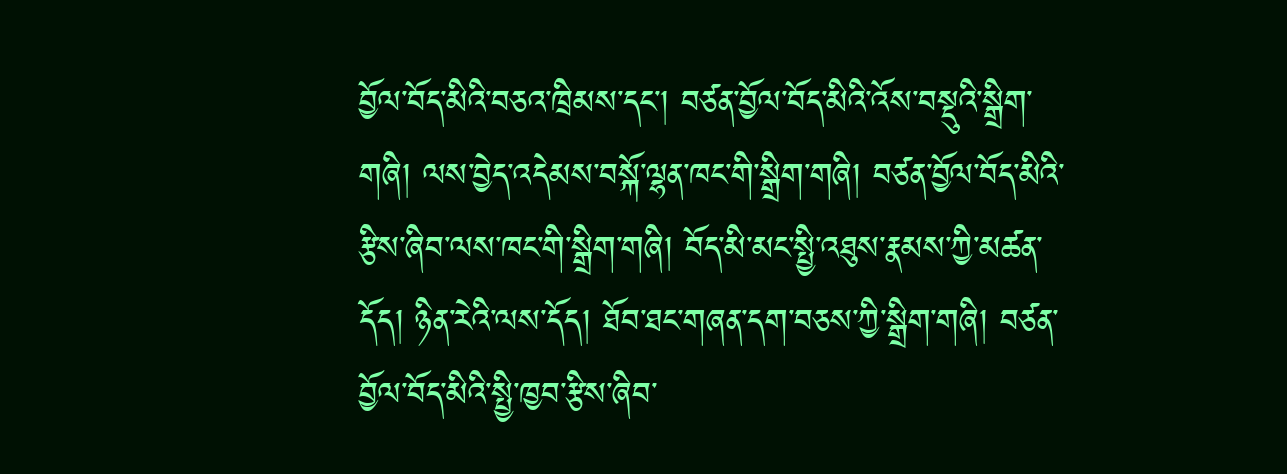བྱོལ་བོད་མིའི་བཅའ་ཁྲིམས་དང་། བཙན་བྱོལ་བོད་མིའི་འོས་བསྡུའི་སྒྲིག་གཞི། ལས་བྱེད་འདེམས་བསྐོ་ལྷན་ཁང་གི་སྒྲིག་གཞི། བཙན་བྱོལ་བོད་མིའི་རྩིས་ཞིབ་ལས་ཁང་གི་སྒྲིག་གཞི། བོད་མི་མང་སྤྱི་འཐུས་རྣམས་ཀྱི་མཚན་དོད། ཉིན་རེའི་ལས་དོད། ཐོབ་ཐང་གཞན་དག་བཅས་ཀྱི་སྒྲིག་གཞི། བཙན་བྱོལ་བོད་མིའི་སྤྱི་ཁྱབ་རྩིས་ཞིབ་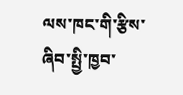ལས་ཁང་གི་རྩིས་ཞིབ་སྤྱི་ཁྱབ་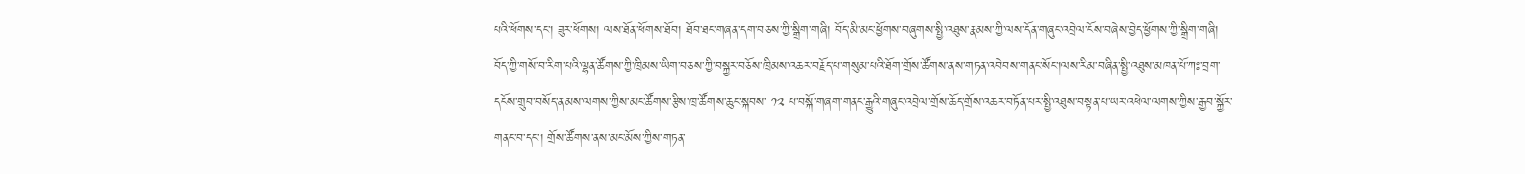པའི་ཕོགས་དང་། ཟུར་ཕོགས། ལས་ཐོན་ཕོགས་ཐོབ། ཐོབ་ཐང་གཞན་དག་བཅས་ཀྱི་སྒྲིག་གཞི། བོད་མི་མང་ཕྱོགས་བཞུགས་སྤྱི་འཐུས་རྣམས་ཀྱི་ལས་དོན་གཞུང་འབྲེལ་ངོས་བཞེས་བྱེད་ཕྱོགས་ཀྱི་སྒྲིག་གཞི། བོད་ཀྱི་གསོ་བ་རིག་པའི་ལྷན་ཚོགས་ཀྱི་ཁྲིམས་ཡིག་བཅས་ཀྱི་བསྐྱར་བཅོས་ཁྲིམས་འཆར་བརྗོད་པ་གསུམ་པའི་ཐོག་གྲོས་ཚོགས་ནས་གཏན་འབེབས་གནང་སོང་།ལས་རིམ་བཞིན་སྤྱི་འཐུས་མཁན་པོ་ཀཿ་བྲག་དངོས་གྲུབ་བསོད་ནམས་ལགས་ཀྱིས་མང་ཚོགས་རྩིས་ཁྲ་ཚོགས་ཆུང་སྐབས་ ༡༢ པ་བསྐོ་གཞག་གནང་རྒྱུའི་གཞུང་འབྲེལ་གྲོས་ཆོད་གྲོས་འཆར་བཏོན་པར་སྤྱི་འཐུས་བསྟན་པ་ཡར་འཕེལ་ལགས་ཀྱིས་རྒྱབ་སྐྱོར་གནང་བ་དང་། གྲོས་ཚོགས་ནས་མང་མོས་ཀྱིས་གཏན་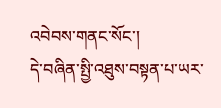འབེབས་གནང་སོང་།
དེ་བཞིན་སྤྱི་འཐུས་བསྟན་པ་ཡར་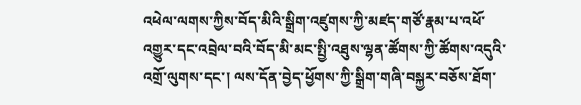འཕེལ་ལགས་ཀྱིས་བོད་མིའི་སྒྲིག་འཛུགས་ཀྱི་མཛད་གཙོ་རྣམ་པ་འཕོ་འགྱུར་དང་འབྲེལ་བའི་བོད་མི་མང་སྤྱི་འཐུས་ལྷན་ཚོགས་ཀྱི་ཚོགས་འདུའི་འགྲོ་ལུགས་དང་། ལས་དོན་བྱེད་ཕྱོགས་ཀྱི་སྒྲིག་གཞི་བསྐྱར་བཅོས་ཐོག་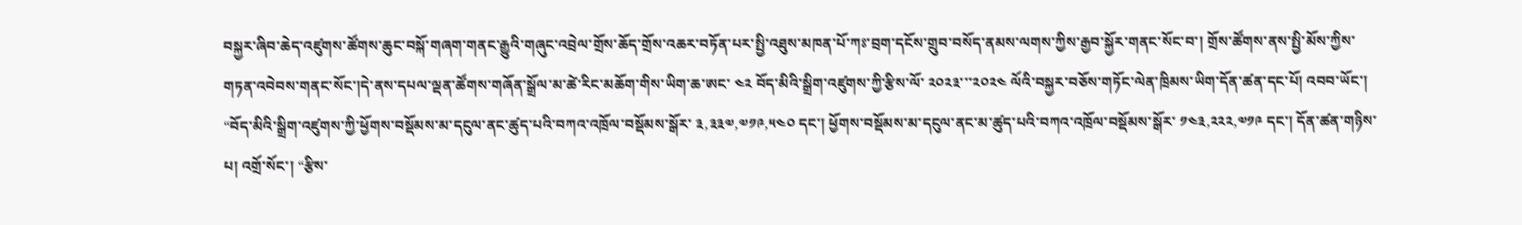བསྐྱར་ཞིབ་ཆེད་འཛུགས་ཚོགས་ཆུང་བསྐོ་གཞག་གནང་རྒྱུའི་གཞུང་འབྲེལ་གྲོས་ཆོད་གྲོས་འཆར་བཏོན་པར་སྤྱི་འཐུས་མཁན་པོ་ཀཿ་བྲག་དངོས་གྲུབ་བསོད་ནམས་ལགས་ཀྱིས་རྒྱབ་སྐྱོར་གནང་སོང་བ་། གྲོས་ཚོགས་ནས་སྤྱི་མོས་ཀྱིས་གཏན་འབེབས་གནང་སོང་།དེ་ནས་དཔལ་ལྡན་ཚོགས་གཞོན་སྒྲོལ་མ་ཚེ་རིང་མཆོག་གིས་ཡིག་ཆ་ཨང་ ༤༢ བོད་མིའི་སྒྲིག་འཛུགས་ཀྱི་རྩིས་ལོ་ ༢༠༢༣་་་༢༠༢༤ ལོའི་བསྐྱར་བཅོས་གཏོང་ལེན་ཁྲིམས་ཡིག་དོན་ཚན་དང་པོ། འབབ་ཡོང་། “བོད་མིའི་སྒྲིག་འཛུགས་ཀྱི་ཕྱོགས་བསྡོམས་མ་དངུལ་ནང་ཚུད་པའི་བཀའ་འཁྲོལ་བསྡོམས་སྒོར་ ༣,༣༣༧,༧༡༩,༥༤༠ དང་། ཕྱོགས་བསྡོམས་མ་དངུལ་ནང་མ་ཚུད་པའི་བཀའ་འཁྲོལ་བསྡོམས་སྒོར་ ༡༤༣,༢༢༢,༧༡༩ དང་། དོན་ཚན་གཉིས་པ། འགྲོ་སོང་། “རྩིས་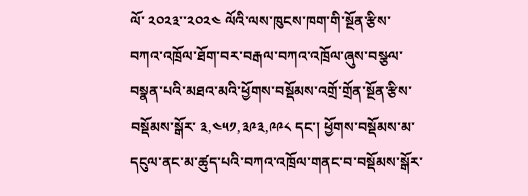ལོ་ ༢༠༢༣་་༢༠༢༤ ལོའི་ལས་ཁུངས་ཁག་གི་སྔོན་རྩིས་བཀའ་འཁྲོལ་ཐོག་བར་བརྒལ་བཀའ་འཁྲོལ་ཞུས་བསྩལ་བསྣན་པའི་མཐའ་མའི་ཕྱོགས་བསྡོམས་འགྲོ་གྲོན་སྔོན་རྩིས་བསྡོམས་སྒོར་ ༣,༤༥༡,༣༩༣,༩༩༨ དང་། ཕྱོགས་བསྡོམས་མ་དངུལ་ནང་མ་ཚུད་པའི་བཀའ་འཁྲོལ་གནང་བ་བསྡོམས་སྒོར་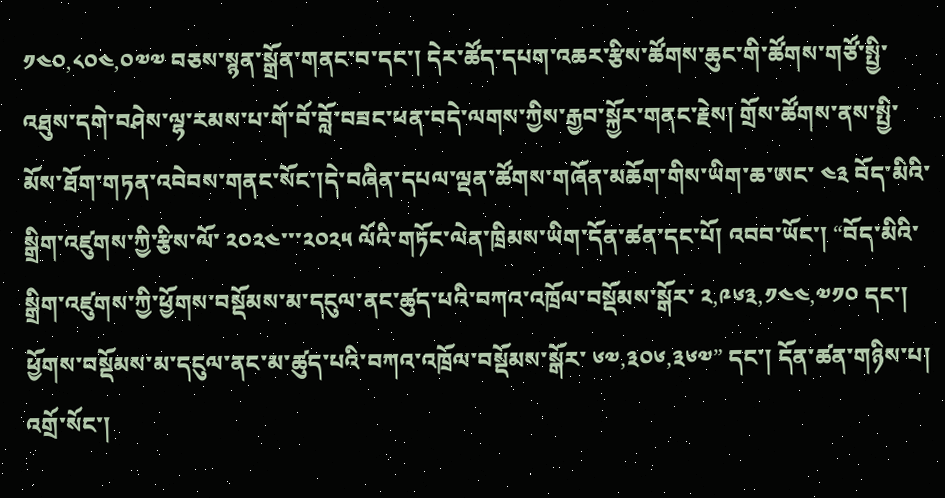༡༤༠,༨༠༤,༠༧༧ བཅས་སྙན་སྒྲོན་གནང་བ་དང་། དེར་ཚོད་དཔག་འཆར་རྩིས་ཚོགས་ཆུང་གི་ཚོགས་གཙོ་སྤྱི་འཐུས་དགེ་བཤེས་ལྷ་རམས་པ་གོ་བོ་བློ་བཟང་ཕན་བདེ་ལགས་ཀྱིས་རྒྱབ་སྐྱོར་གནང་རྗེས། གྲོས་ཚོགས་ནས་སྤྱི་མོས་ཐོག་གཏན་འབེབས་གནང་སོང་།དེ་བཞིན་དཔལ་ལྡན་ཚོགས་གཞོན་མཆོག་གིས་ཡིག་ཆ་ཨང་ ༤༣ བོད་མིའི་སྒྲིག་འཛུགས་ཀྱི་རྩིས་ལོ་ ༢༠༢༤་་་༢༠༢༥ ལོའི་གཏོང་ལེན་ཁྲིམས་ཡིག་དོན་ཚན་དང་པོ། འབབ་ཡོང་། “བོད་མིའི་སྒྲིག་འཛུགས་ཀྱི་ཕྱོགས་བསྡོམས་མ་དངུལ་ནང་ཚུད་པའི་བཀའ་འཁྲོལ་བསྡོམས་སྒོར་ ༢,༩༦༣,༡༤༤,༧༡༠ དང་། ཕྱོགས་བསྡོམས་མ་དངུལ་ནང་མ་ཚུད་པའི་བཀའ་འཁྲོལ་བསྡོམས་སྒོར་ ༦༧,༣༠༦,༣༦༧” དང་། དོན་ཚན་གཉིས་པ། འགྲོ་སོང་།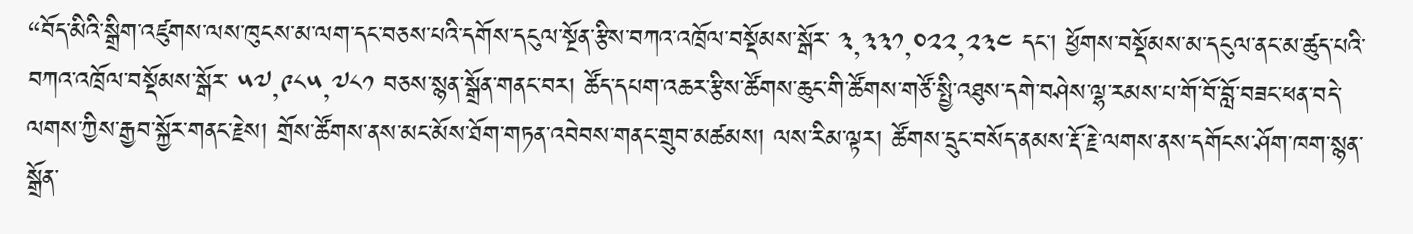“བོད་མིའི་སྒྲིག་འཛུགས་ལས་ཁུངས་མ་ལག་དང་བཅས་པའི་དགོས་དངུལ་སྔོན་རྩིས་བཀའ་འཁྲོལ་བསྡོམས་སྒོར་ ༣,༣༣༡,༠༢༢,༢༣༤ དང་། ཕྱོགས་བསྡོམས་མ་དངུལ་ནང་མ་ཚུད་པའི་བཀའ་འཁྲོལ་བསྡོམས་སྒོར་ ༥༧,༩༨༥,༧༨༡ བཅས་སྙན་སྒྲོན་གནང་བར། ཚོད་དཔག་འཆར་རྩིས་ཚོགས་ཆུང་གི་ཚོགས་གཙོ་སྤྱི་འཐུས་དགེ་བཤེས་ལྷ་རམས་པ་གོ་བོ་བློ་བཟང་ཕན་བདེ་ལགས་ཀྱིས་རྒྱབ་སྐྱོར་གནང་རྗེས། གྲོས་ཚོགས་ནས་མང་མོས་ཐོག་གཏན་འབེབས་གནང་གྲུབ་མཚམས། ལས་རིམ་ལྟར། ཚོགས་དྲུང་བསོད་ནམས་རྡོ་རྗེ་ལགས་ནས་དགོངས་ཤོག་ཁག་སྙན་སྒྲོན་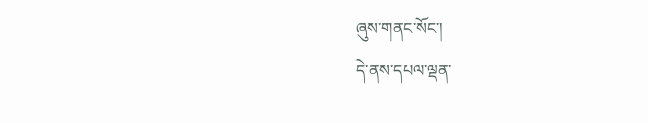ཞུས་གནང་སོང་།
དེ་ནས་དཔལ་ལྡན་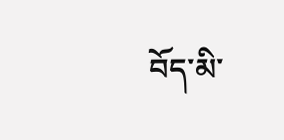བོད་མི་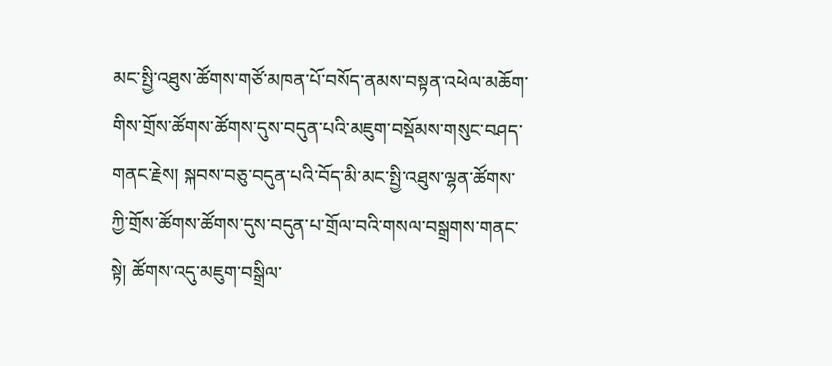མང་སྤྱི་འཐུས་ཚོགས་གཙོ་མཁན་པོ་བསོད་ནམས་བསྟན་འཕེལ་མཆོག་གིས་གྲོས་ཚོགས་ཚོགས་དུས་བདུན་པའི་མཇུག་བསྡོམས་གསུང་བཤད་གནང་རྗེས། སྐབས་བཅུ་བདུན་པའི་བོད་མི་མང་སྤྱི་འཐུས་ལྷན་ཚོགས་ཀྱི་གྲོས་ཚོགས་ཚོགས་དུས་བདུན་པ་གྲོལ་བའི་གསལ་བསྒྲགས་གནང་སྟེ། ཚོགས་འདུ་མཇུག་བསྒྲིལ་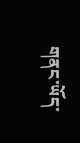གནང་ཡོད་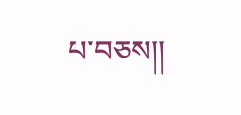པ་བཅས།།